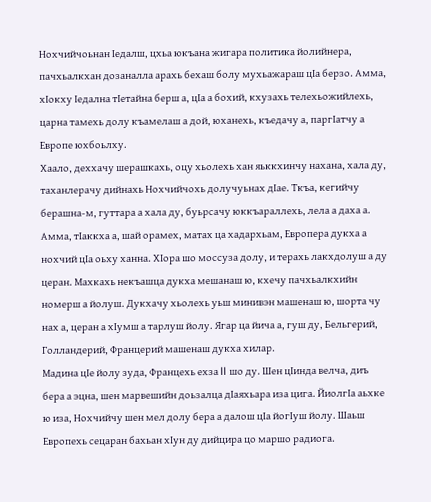Нохчийчоьнан Iедалш, цхьа юкъана жигара политика йолийнера, пачхьалкхан дозаналла арахь бехаш болу мухьажараш цIа берзо. Амма, хIокху Iедална тIетайна берш а, цIа а бохий, кхузахь телехьожийлехь, царна тамехь долу къамелаш а дой, юханехь, къедачу а, паргIатчу а Европе юхбоьлху.
Хаало, деххачу шерашкахь, оцу хьолехь хан яьккхинчу нахана, хала ду, таханлерачу дийнахь Нохчийчохь долучуьнах дIае. Ткъа, кегийчу берашна-м, гуттара а хала ду, буьрсачу юккъараллехь, лела а даха а.
Амма, тIаккха а, шай орамех, матах ца хадархьам, Европера дукха а нохчий цIа оьху ханна. ХIора шо моссуза долу, и терахь лакхдолуш а ду церан. Махкахь некъашца дукха мешанаш ю, кхечу пачхьалкхийн номерш а йолуш. Дукхачу хьолехь уьш минивэн машенаш ю, шорта чу нах а, церан а хIумш а тарлуш йолу. Ягар ца йича а, гуш ду, Бельгерий, Голландерий, Францерий машенаш дукха хилар.
Мадина цIе йолу зуда, Францехь ехза II шо ду. Шен цIинда велча, диъ бера а эцна, шен марвешийн доьзалца дIаяхьара иза цига. ЙиолгIа аьхке ю иза, Нохчийчу шен мел долу бера а далош цIа йогIуш йолу. Шаьш Европехь сецаран бахьан хIун ду дийцира цо маршо радиога.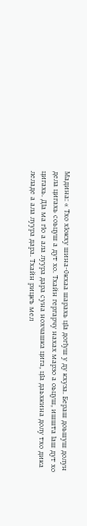Мадина: « Тхо хIокху шина-0кхаа шарахь цIа догIуш у ду кхуза. Бераш доьшуш долун дела цигахь соьцуш а дут хо. Тхайн гергарчу нахах марзо а оьцуш, ишшта Iаш дут хо цигахь. ДIа ма гIо а ала луура дара суна нохчашка цига, цIа даьхкина долу тхо дика леладе а ала луура дара. Тхайн рицкъ мел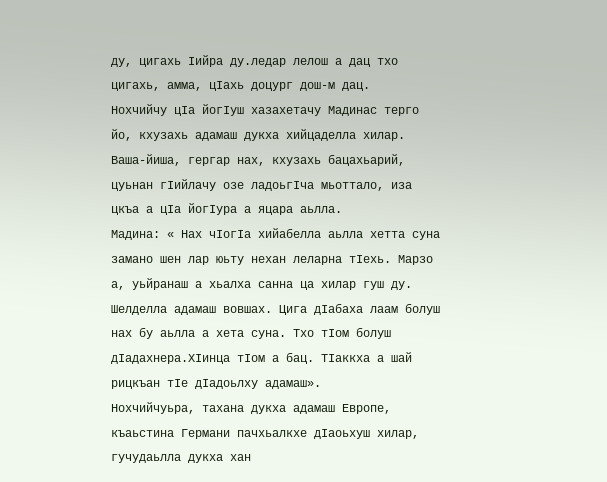ду, цигахь Iийра ду.ледар лелош а дац тхо цигахь, амма, цIахь доцург дош-м дац.
Нохчийчу цIа йогIуш хазахетачу Мадинас терго йо, кхузахь адамаш дукха хийцаделла хилар. Ваша-йиша, гергар нах, кхузахь бацахьарий, цуьнан гIийлачу озе ладоьгIча мьоттало, иза цкъа а цIа йогIура а яцара аьлла.
Мадина: « Нах чIогIа хийабелла аьлла хетта суна замано шен лар юьту нехан леларна тIехь. Марзо а, уьйранаш а хьалха санна ца хилар гуш ду. Шелделла адамаш вовшах. Цига дIабаха лаам болуш нах бу аьлла а хета суна. Тхо тIом болуш дIадахнера.ХIинца тIом а бац. ТIаккха а шай рицкъан тIе дIадоьлху адамаш».
Нохчийчуьра, тахана дукха адамаш Европе, къаьстина Германи пачхьалкхе дIаоьхуш хилар, гучудаьлла дукха хан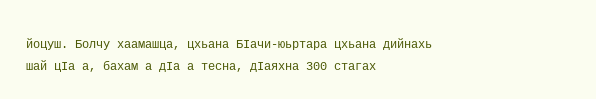йоцуш. Болчу хаамашца, цхьана БIачи-юьртара цхьана дийнахь шай цIа а, бахам а дIа а тесна, дIаяхна 300 стагах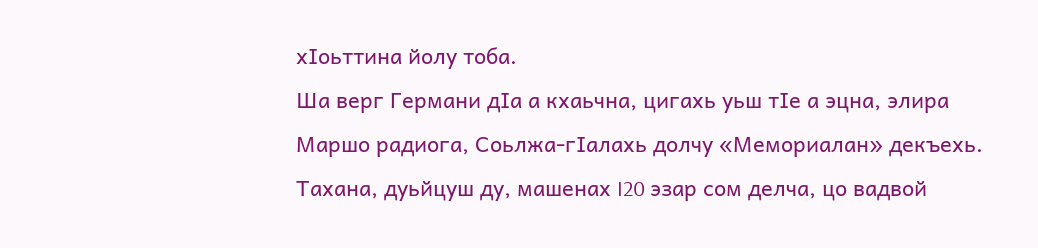хIоьттина йолу тоба.
Ша верг Германи дIа а кхаьчна, цигахь уьш тIе а эцна, элира Маршо радиога, Соьлжа-гIалахь долчу «Мемориалан» декъехь. Тахана, дуьйцуш ду, машенах I20 эзар сом делча, цо вадвой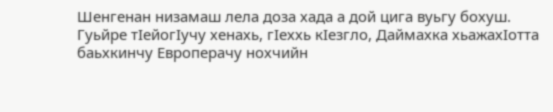Шенгенан низамаш лела доза хада а дой цига вуьгу бохуш.
Гуьйре тIейогIучу хенахь, гIеххь кIезгло, Даймахка хьажахIотта баьхкинчу Европерачу нохчийн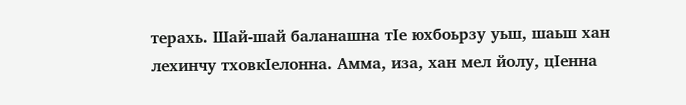терахь. Шай-шай баланашна тIе юхбоьрзу уьш, шаьш хан лехинчу тховкIелонна. Амма, иза, хан мел йолу, цIенна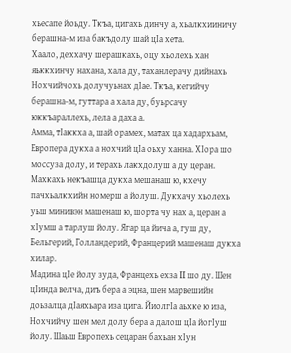хьесапе йоьду. Ткъа, цигахь динчу а, хьалкхииничу берашна-м иза бакъдолу шай цIа хета.
Хаало, деххачу шерашкахь, оцу хьолехь хан яьккхинчу нахана, хала ду, таханлерачу дийнахь Нохчийчохь долучуьнах дIае. Ткъа, кегийчу берашна-м, гуттара а хала ду, буьрсачу юккъараллехь, лела а даха а.
Амма, тIаккха а, шай орамех, матах ца хадархьам, Европера дукха а нохчий цIа оьху ханна. ХIора шо моссуза долу, и терахь лакхдолуш а ду церан. Махкахь некъашца дукха мешанаш ю, кхечу пачхьалкхийн номерш а йолуш. Дукхачу хьолехь уьш минивэн машенаш ю, шорта чу нах а, церан а хIумш а тарлуш йолу. Ягар ца йича а, гуш ду, Бельгерий, Голландерий, Францерий машенаш дукха хилар.
Мадина цIе йолу зуда, Францехь ехза II шо ду. Шен цIинда велча, диъ бера а эцна, шен марвешийн доьзалца дIаяхьара иза цига. ЙиолгIа аьхке ю иза, Нохчийчу шен мел долу бера а далош цIа йогIуш йолу. Шаьш Европехь сецаран бахьан хIун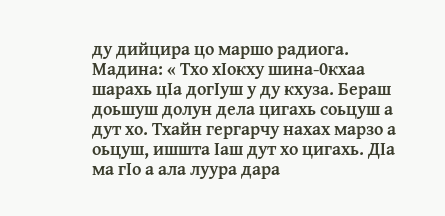ду дийцира цо маршо радиога.
Мадина: « Тхо хIокху шина-0кхаа шарахь цIа догIуш у ду кхуза. Бераш доьшуш долун дела цигахь соьцуш а дут хо. Тхайн гергарчу нахах марзо а оьцуш, ишшта Iаш дут хо цигахь. ДIа ма гIо а ала луура дара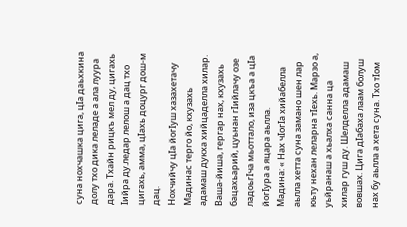суна нохчашка цига, цIа даьхкина долу тхо дика леладе а ала луура дара. Тхайн рицкъ мел ду, цигахь Iийра ду.ледар лелош а дац тхо цигахь, амма, цIахь доцург дош-м дац.
Нохчийчу цIа йогIуш хазахетачу Мадинас терго йо, кхузахь адамаш дукха хийцаделла хилар. Ваша-йиша, гергар нах, кхузахь бацахьарий, цуьнан гIийлачу озе ладоьгIча мьоттало, иза цкъа а цIа йогIура а яцара аьлла.
Мадина: « Нах чIогIа хийабелла аьлла хетта суна замано шен лар юьту нехан леларна тIехь. Марзо а, уьйранаш а хьалха санна ца хилар гуш ду. Шелделла адамаш вовшах. Цига дIабаха лаам болуш нах бу аьлла а хета суна. Тхо тIом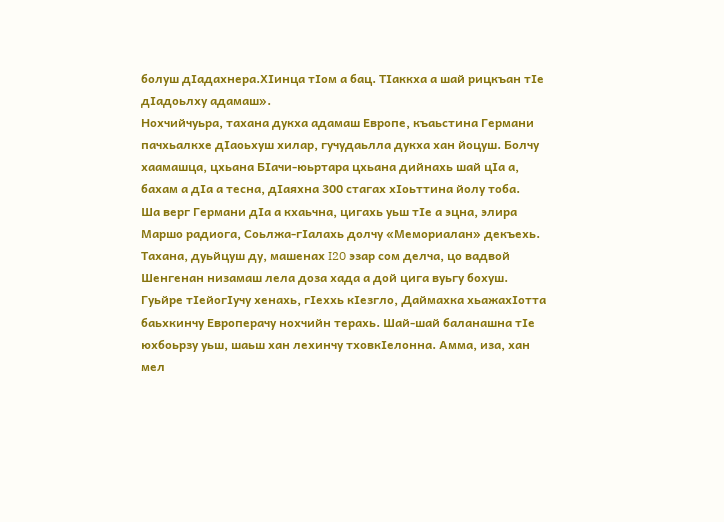болуш дIадахнера.ХIинца тIом а бац. ТIаккха а шай рицкъан тIе дIадоьлху адамаш».
Нохчийчуьра, тахана дукха адамаш Европе, къаьстина Германи пачхьалкхе дIаоьхуш хилар, гучудаьлла дукха хан йоцуш. Болчу хаамашца, цхьана БIачи-юьртара цхьана дийнахь шай цIа а, бахам а дIа а тесна, дIаяхна 300 стагах хIоьттина йолу тоба.
Ша верг Германи дIа а кхаьчна, цигахь уьш тIе а эцна, элира Маршо радиога, Соьлжа-гIалахь долчу «Мемориалан» декъехь. Тахана, дуьйцуш ду, машенах I20 эзар сом делча, цо вадвой Шенгенан низамаш лела доза хада а дой цига вуьгу бохуш.
Гуьйре тIейогIучу хенахь, гIеххь кIезгло, Даймахка хьажахIотта баьхкинчу Европерачу нохчийн терахь. Шай-шай баланашна тIе юхбоьрзу уьш, шаьш хан лехинчу тховкIелонна. Амма, иза, хан мел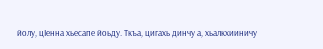йолу, цIенна хьесапе йоьду. Ткъа, цигахь динчу а, хьалкхииничу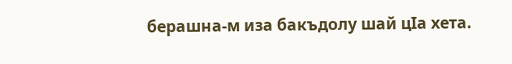берашна-м иза бакъдолу шай цIа хета.